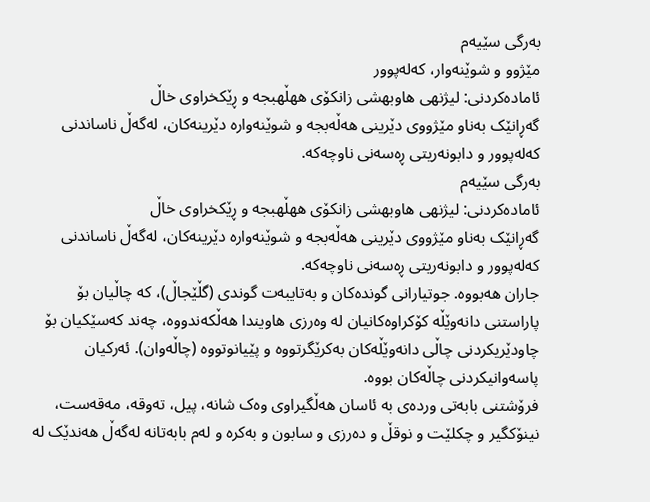بەرگی سێیەم
مێژوو و شوێنەوار، کەلەپوور
ئامادەکردنی: لیژنهی هاوبهشی زانكۆی ههڵهبجه و ڕێكخراوی خاڵ
گەڕانێک بەناو مێژووی دێرینی هەڵەبجە و شوێنەوارە دێرینەکان، لەگەڵ ناساندنی کەلەپوور و دابونەریتی ڕەسەنی ناوچەکە.
بەرگی سێیەم
ئامادەکردنی: لیژنهی هاوبهشی زانكۆی ههڵهبجه و ڕێكخراوی خاڵ
گەڕانێک بەناو مێژووی دێرینی هەڵەبجە و شوێنەوارە دێرینەکان، لەگەڵ ناساندنی کەلەپوور و دابونەریتی ڕەسەنی ناوچەکە.
جاران هەبووە. جوتیارانی گوندەکان و بەتایبەت گوندی (گڵێجاڵ)، کە چاڵیان بۆ پاراستنی دانەوێڵه کۆکراوەکانیان لە وەرزی هاویندا هەڵکەندووە، چەند کەسێکیان بۆ چاودێریکردنی چاڵی دانەوێڵەکان بەکرێگرتووە و پێیانوتووە (چاڵەوان). ئەرکیان پاسەوانیکردنی چاڵەکان بووە.
فرۆشتنی بابەتی وردەی بە ئاسان هەڵگیراوی وەک شانە، پیل، تەوقە، مەقەست، نینۆکگیر و چکلێت و نوقڵ و دەرزی و سابون و بەکرە و لەم بابەتانە لەگەڵ هەندێک لە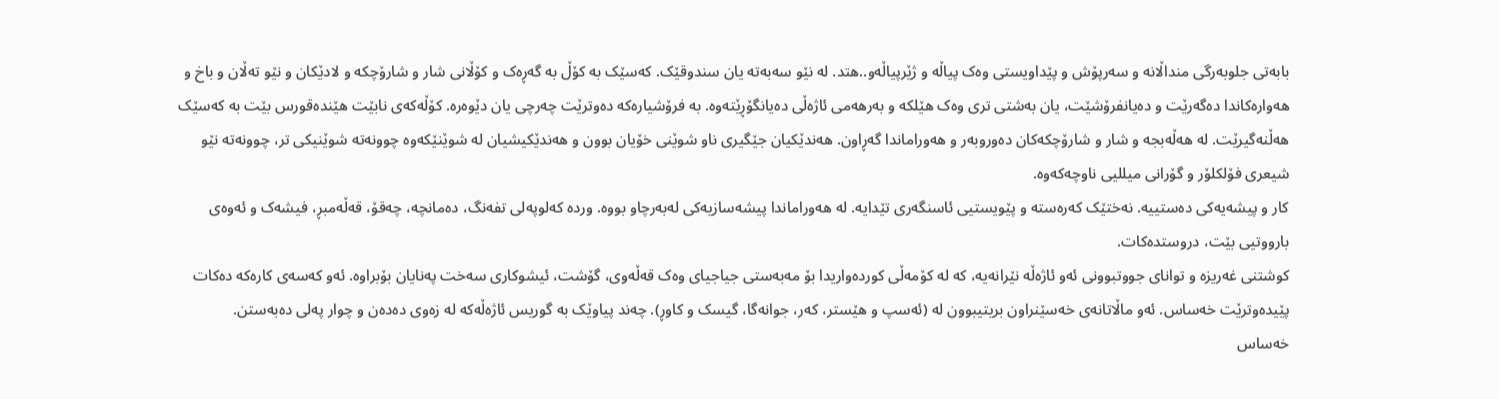بابەتی جلوبەرگی منداڵانە و سەرپۆش و پێداویستی وەک پیاڵە و ژێرپیاڵەو..هتد. لە نێو سەبەتە یان سندوقێک. کەسێک بە کۆڵ بە گەڕەک و کۆڵانی شار و شارۆچکە و لادێکان و نێو تەڵان و باخ و هەوارەکاندا دەگەرێت و دەیانفرۆشێت، یان بەشتی تری وەک هێلکە و بەرهەمی ئاژەڵی دەیانگۆڕێتەوە. بە فرۆشیارەکە دەوترێت چەرچی یان دێوەرە. کۆڵەکەی نابێت هێندەقورس بێت بە کەسێک هەڵنەگیرێت. لە هەڵەبجە و شار و شارۆچکەکان دەوروبەر و هەوراماندا گەڕاون. هەندێکیان جێگیری ناو شوێنی خۆیان بوون و هەندێکیشیان لە شوێنێکەوە چوونەتە شوێنیکی تر، چوونەتە نێو شیعری فۆلکلۆر و گۆرانی میللیی ناوچەکەوە.
کار و پیشەیەکی دەستییە. نەختێک کەرەستە و پێویستیی ئاسنگەری تێدایە. لە هەوراماندا پیشەسازیەکی لەبەرچاو بووە. وردە کەلوپەلی تفەنگ، دەمانچە، چەقۆ، قەڵەمبڕ، فیشەک و ئەوەی بارووتیی بێت، دروستدەکات.
کوشتنی غەریزە و توانای جووتبوونی ئەو ئاژەڵە نێرانەیه، کە لە کۆمەڵی کوردەواریدا بۆ مەبەستی جیاجیای وەک قەڵەوی، گۆشت، ئیشوکاری سەخت پەنایان بۆبراوە. ئەو کەسەی کارەکە دەکات پێیدەوترێت خەساس. ئەو ماڵاتانەی خەسێنراون بریتیبوون لە (ئەسپ و هێستر، کەر، جوانەگا، گیسک و کاوڕ). چەند پیاوێک بە گوریس ئاژەڵەکە لە زەوی دەدەن و چوار پەلی دەبەستن. خەساس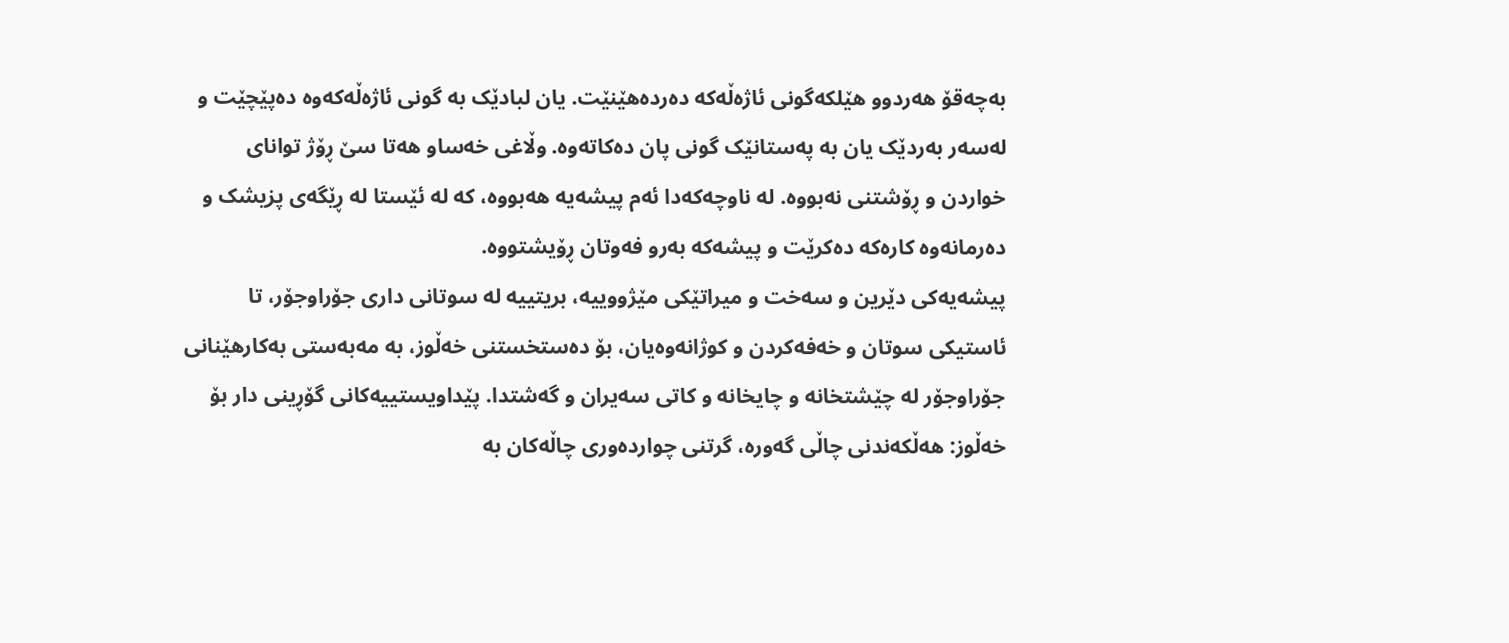بەچەقۆ هەردوو هێلکەگونی ئاژەڵەکە دەردەهێنێت. یان لبادێک بە گونی ئاژەڵەکەوە دەپێچێت و لەسەر بەردێک یان بە پەستانێک گونی پان دەکاتەوە. وڵاغی خەساو هەتا سێ ڕۆژ توانای خواردن و ڕۆشتنی نەبووە. لە ناوچەکەدا ئەم پیشەیە هەبووه، کە لە ئێستا لە ڕێگەی پزیشک و دەرمانەوە کارەکە دەکرێت و پیشەکە بەرو فەوتان ڕۆیشتووە.
پیشەیەکی دێرین و سەخت و میراتێکی مێژووییە، بریتییە لە سوتانی داری جۆراوجۆر، تا ئاستیکی سوتان و خەفەکردن و کوژانەوەیان، بۆ دەستخستنی خەڵوز، بە مەبەستی بەکارهێنانی جۆراوجۆر لە چێشتخانە و چایخانە و کاتی سەیران و گەشتدا. پێداویستییەکانی گۆڕینی دار بۆ خەڵوز: هەڵکەندنی چاڵی گەورە، گرتنی چواردەوری چاڵەکان بە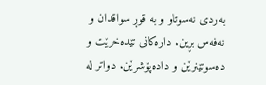بەردی نەسوتاو و بە قوڕ سواقدان و نەفەس بڕین. دارەکانی تێدەخرێت و دەسوتێنرێن و دادەپۆشرێن. دواتر لە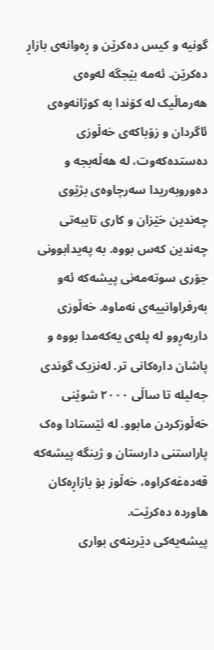گونیە و کیس دەکرێن و ڕەوانەی بازاڕ دەکرێن. ئەمە بێجگە لەوەی هەرماڵیک لە کۆندا بە کوژانەوەی ئاگردان و زۆباکەی خەڵوزی دەستدەکەوت، لە هەڵەبجە و دەوروبەریدا سەرچاوەی بژێوی چەندین خێزان و کاری تایبەتی چەندین کەس بووە. بە پەیدابوونی جۆری سوتەمەنی پیشەکە ئەو بەرفراوانییەی نەماوە. خەڵوزی داربەڕوو لە پلەی یەکەمدا بووە و پاشان دارەکانی تر. لەنزیک گوندی جەلیلە تا ساڵی ٢٠٠٠ شوێنی خەڵوزکردن مابوو. لە ئێستادا وەک پاراستنی دارستان و ژینگە پیشەکە قەدەغەکراوە، خەڵوز بۆ بازاڕەکان هاوردە دەکرێت.
پیشەیەکی دێرینەی بواری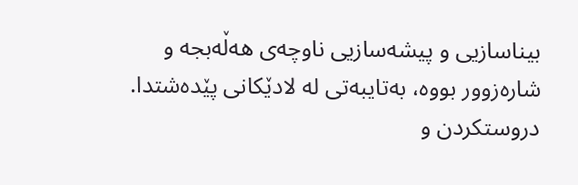بیناسازیی و پیشەسازیی ناوچەی هەڵەبجە و شارەزوور بووە، بەتایبەتی لە لادێکانی پێدەشتدا. دروستکردن و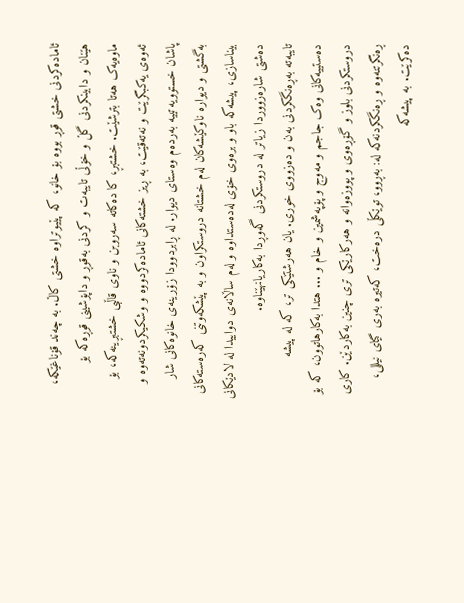ئامادەکردنی خشتی قوڕ بووە بۆ خانو، کە پێیوتراوە خشتی کاڵ. بە چەند قۆناغێکە، هێنان و دابینکردنی گڵ و خۆڵی تایبەت و کردنی بەقوڕ و داپۆشینی قوڕەکە بۆ ماوەیەک هەتا بترشێت. خشتبڕ، کا دەکاتە سەروبن و ناوی قاڵبی خشتبڕینەکە، بۆ ئەوەی یەکبگرێت و نەتەقێت، بە ڕیز خشتەکانی ئامادەکردووە و وشکیکردونەتەوە و پاشان خستوویەتییە بەردەم وەستای دیوار. لە ڕابردوودا زۆرینەی خانوەکانی شار بەگشتی و دیوارە ناوکێشەکان لەم خشتانە دروستکراون و بە پێشکەوتنی کەرەستەکانی بیناسازی، پیشەکە باو و برەوی خۆی لەدەستداوە و لەم ساڵانەی دواییدا لە لادێکانی دەشتی شارەزووردا زیاتر لە دروستکردنی گەوڕدا بەکاریانهێناوە.
تایبەتە بەڕەنگکردنی بەن و دەزووی خوری. یان هەرشتێکی تر، کە لە پیشە دەستیيەکانی وەک جاجم و مەوج و پۆپەشمین و خام و ... هتدا بەکارهاتوون، کە بۆ دروستکردنی بلوز و گۆڕەوی و پووزەوانە و هەرکارێکی تری چنین بەکاردێن. کاری ڕەنگرتنەوە و ڕەنگکردنەکە لە: بەڕوو، توێکڵی درەخت، کەتیرە بەری گیای نیللی، دەکرێت. بە پیشەکە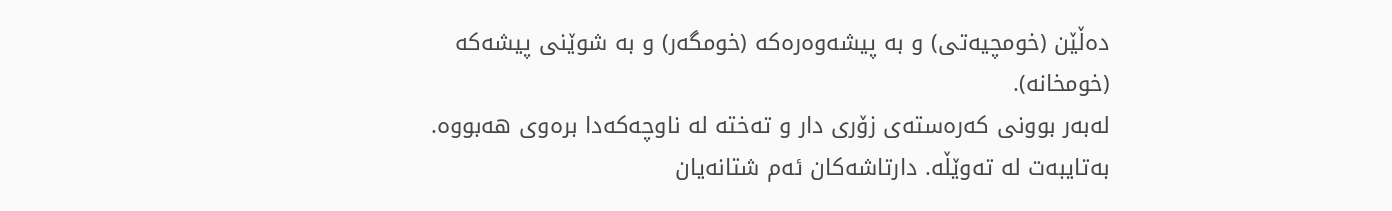دەڵێن (خومچیەتی) و بە پیشەوەرەکە (خومگەر) و بە شوێنی پیشەکە (خومخانە).
لەبەر بوونی کەرەستەی زۆری دار و تەختە لە ناوچەکەدا برەوی هەبووە. بەتایبەت لە تەوێڵە. دارتاشەکان ئەم شتانەیان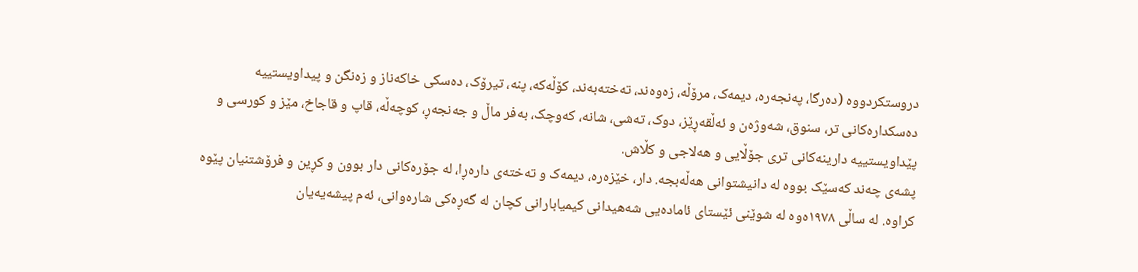دروستکردووە (دەرگا، پەنجەرە، دیمەک، مرۆڵە، زەوەند، تەختەبەند، کۆڵەکە، پنە، تیرۆک، دەسکی خاکەناز و زەنگن و پیداویستییە دەسکدارەکانی تر، سنوق، شەوژەن و ئەڵقەڕێز، دوک، تەشی، شانە، کەوچک، بەفر ماڵ و جەنجەڕ، کوچەڵە، قاپ و قاجاخ، مێز و کورسی و پێداویستییە دارینەکانی تری جۆڵایی و هەلاجی و کڵاش.
پشەی چەند کەسێک بووە لە دانیشتوانی هەڵەبجە. دار، خێزەرە، دیمەک و تەختەی دارەڕا، لە جۆرەکانی دار بوون و کڕین و فرۆشتنیان پێوە کراوە. لە ساڵی ١٩٧٨ەوە لە شوێنی ئێستای ئامادەیی شەهیدانی کیمیابارانی کچان لە گەڕەکی شارەوانی، ئەم پیشەیەیان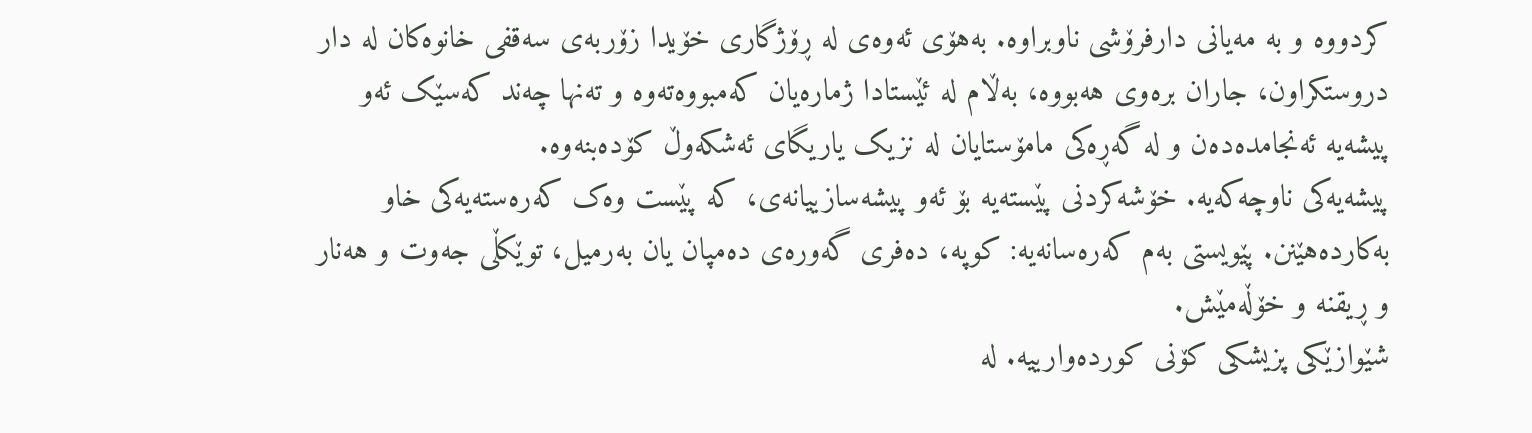کردووە و بە مەیانی دارفرۆشی ناوبراوە. بەهۆی ئەوەی لە ڕۆژگاری خۆیدا زۆربەی سەقفی خانوەکان لە دار دروستکراون، جاران برەوی هەبووە، بەڵام لە ئێستادا ژمارەیان کەمبووەتەوە و تەنها چەند کەسێک ئەو پیشەیە ئەنجامدەدەن و لە گەڕەکی مامۆستایان لە نزیک یاریگای ئەشکەوڵ کۆدەبنەوە.
پیشەیەکی ناوچەکەیە. خۆشەکردنی پێستەیە بۆ ئەو پیشەسازيیانەی، کە پێست وەک کەرەستەيەکى خاو بەکاردەهێنن. پێویستی بەم کەرەسانەیە: کوپە، دەفری گەورەی دەمپان یان بەرمیل، توێکڵی جەوت و هەنار و ڕیقنە و خۆڵەمێش.
شێوازێکی پزیشکی کۆنی کوردەوارییە. لە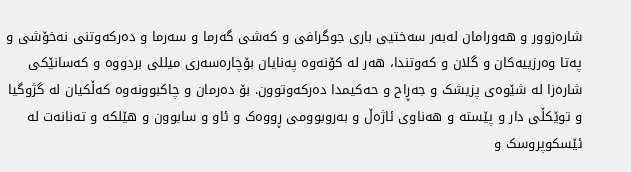شارەزوور و هەورامان لەبەر سەختیی باری جوگرافی و کەشی گەرما و سەرما و دەرکەوتنی نەخۆشی و پەتا وەرزییەکان و گلان و کەوتندا، هەر لە کۆنەوە پەنایان بۆچارەسەری میللی بردووە و کەسانێکی شارەزا لە شێوەی پزیشک و جەڕاح و حەکیمدا دەرکەوتوون. بۆ دەرمان و چاکبوونەوە کەڵکیان لە گژوگیا و توێکڵی دار و پێستە و هەناوی ئاژەڵ و بەروبوومی ڕووەک و ئاو و سابوون و هێلکە و تەنانەت لە ئێسکوپروسک و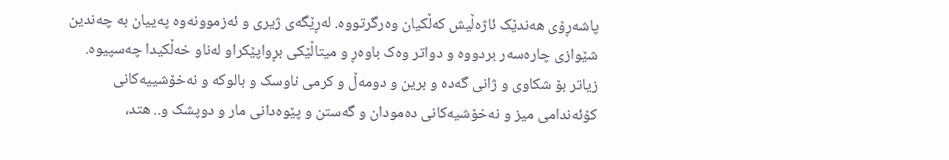پاشەڕۆی هەندێک ئاژەڵیش کەڵکیان وەرگرتووە. لەڕێگەی ژیری و ئەزموونەوە پەییان بە چەندین شێوازی چارەسەر بردووە و دواتر وەک باوەڕ و میتاڵێکی بڕواپێکراو لەناو خەڵکیدا چەسپیوە. زیاتر بۆ شکاوی و ژانی گەدە و برین و دومەڵ و کرمی ناوسک و بالوکە و نەخۆشییەکانی کۆئەندامی میز و نەخۆشیەکانی دەمودان و گەستن و پێوەدانی مار و دوپشک و.. هتد،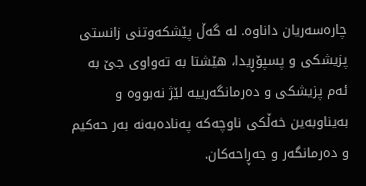چارەسەریان داناوە. لە گەڵ پێشکەوتنی زانستی پزیشکی و پسپۆڕیدا، هێشتا بە تەواوی جێ بە ئەم پزیشکی و دەرمانگەرییە لێژ نەبووە و بەیناوبەین خەڵکی ناوچەکە پەنادەبەنە بەر حەکیم و دەرمانگەر و جەڕاحەکان.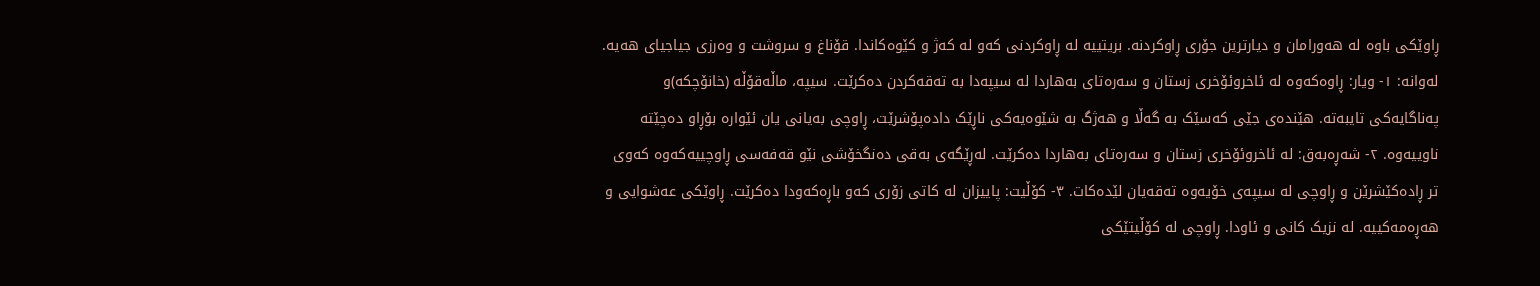ڕاوێکی باوە لە هەورامان و دیارترین جۆری ڕاوکردنە. بریتییە لە ڕاوکردنی کەو لە کەژ و کێوەکاندا. قۆناغ و سروشت و وەرزی جیاجیای هەیە. لەوانە: ١- ویار: ڕاوەکەوە لە ئاخروئۆخری زستان و سەرەتای بەهاردا لە سیپەدا بە تەقەکردن دەکرێت. سیپە، ماڵەقۆڵە (خانۆچکە)و پەناگایەکی تایبەتە. هێندەی جێی کەسێک بە گەڵا و هەژگ بە شێوەیەکی ناڕێک دادەپۆشرێت، ڕاوچی بەیانی یان ئێوارە بۆڕاو دەچێتە ناوییەوە. ٢- شەڕەبەق: لە ئاخروئۆخری زستان و سەرەتای بەهاردا دەکرێت. لەڕێگەی بەقی دەنگخۆشی نێو قەفەسی ڕاوچییەکەوە کەوی تر ڕادەکێشرێن و ڕاوچی لە سیپەی خۆیەوە تەقەیان لێدەکات. ٣- کۆڵیت: پاییزان لە کاتی زۆری کەو باڕەکەودا دەکرێت. ڕاوێکی عەشوایی و هەڕەمەکییە. لە نزیک کانی و ئاودا. ڕاوچی لە کۆڵیتێکی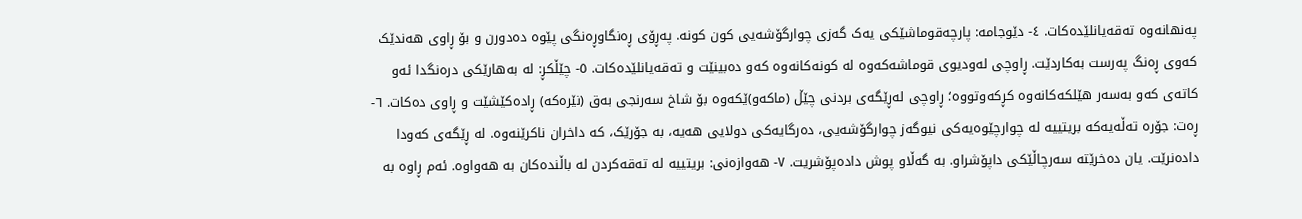پەنهانەوە تەقەیانلێدەکات. ٤- دێوجامە: پارچەقوماشێکی یەک گەزی چوارگۆشەیی کون کونە. پەڕۆی ڕەنگاوڕەنگی پێوە دەدورن و بۆ ڕاوی هەندێک کەوی ڕەنگ پەرست بەکاردێت. ڕاوچی لەودیوی قوماشەکەوە لە کونەکانەوە کەو دەبینێت و تەقەیانلێدەکات. ٥- چێڵکڕ: لە بەهارێکی درەنگدا ئەو کاتەی کەو بەسەر هێلکەکانەوە کڕکەوتووە؛ ڕاوچی لەڕێگەی بردنی چێڵ (ماکەو)ێکەوە بۆ شاخ سەرنجی بەق (نێرەکە) ڕادەکێشێت و ڕاوی دەکات. ٦- ڕەت: جۆرە تەڵەیەکە بریتییە لە چوارچێوەیەکی نیوگەز چوارگۆشەیی، دەرگایەکی دولایی هەیە، بە جۆرێک، کە داخران ناکرێنەوە. لە ڕێگەی کەودا دادەنرێت. یان دەخرێتە سەرچاڵێکی داپۆشراو. بە گەڵاو پوش دادەپۆشریت. ٧- هەوازەنی: بریتییە لە تەقەکردن لە باڵندەکان بە هەواوە. ئەم ڕاوە بە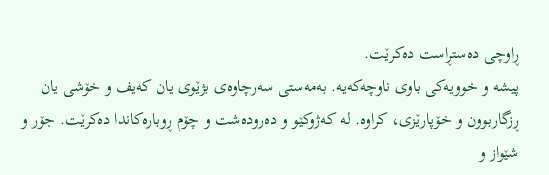ڕاوچی دەستڕاست دەکرێت.
پیشە و خوویەکی باوی ناوچەکەیە. بەمەستی سەرچاوەی بژێوی یان کەیف و خۆشی یان ڕزگاربوون و خۆپارێزی، کراوە. لە کەژوکێو و دەرودەشت و چۆم ڕوبارەکاندا دەکرێت. جۆر و شێواز و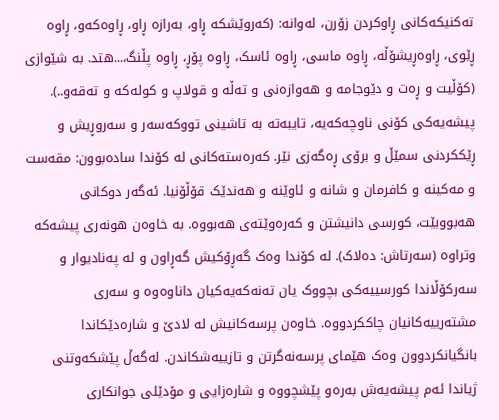تەکنیکەکانی ڕاوکردن زۆرن، لەوانە: (کەروێشکە ڕاو، بەرازە ڕاو، ڕاوەکەو، ڕاوە ڕێوی، ڕاوەڕیشۆڵە، ڕاوە ماسی، ڕاوە ئاسک، ڕاوە پۆڕ، ڕاوە پڵنگ،...هتد. بە شێوازی (کۆڵیت و ڕەت و دێوجامە و هەوازەنی و تەڵە و قولاپ و کولەکە و تەقەو..).
پیشەیەکی کۆنی ناوچەکەیە، تایبەتە بە تاشینی تووکەسەر و سەروڕیش و ڕێککردنی سمێڵ و برۆی ڕەگەزی نێر. کەرەستەکانی لە کۆندا سادەبوون: مقەست و مەکینە و کافرمان و شانە و ئاوێنە و هەندێک قۆڵۆنیا. ئەگەر دوکانی هەبووبێت، کورسی دانیشتن و کەرەوێتەی هەبووە. بە خاوەن هونەری پیشەکە وتراوە (سەرتاش: دەلاک). لە کۆندا وەک گەڕۆکیش گەڕاون و لە پەنادیوار و سەرکۆڵاندا کورسییەکی بچووک یان تەنەکەیەکیان داناوەوە و سەری مشتەرییەکانیان چاککردووە. خاوەن پرسەکانیش لە لادێ و شارەدێکاندا بانگیانکردوون وەک هێمای پرسەنەگرتن و تازییەشکاندن. لەگەڵ پێشکەوتنی ژیاندا ئەم پیشەیەش بەرەو پێشچووە و شارەزایی و مۆدێلی جوانکاری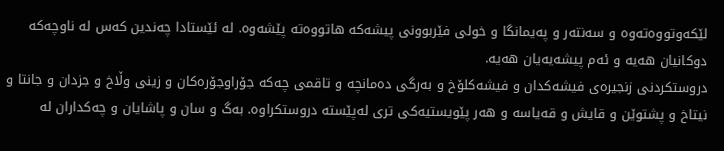لێکەوتووەتەوە و سەنتەر و پەیمانگا و خولی فێربوونی پیشەکە هاتووەتە پێشەوە. لە ئێستادا چەندین کەس لە ناوچەکە دوکانیان هەیە و ئەم پیشەیەیان هەیە.
دروستکردنی زنجیرەی فیشەکدان و فیشەکلۆخ و بەرگی دەمانچە و تاقمی چەکە جۆراوجۆرەکان و زینی وڵاخ و جزدان و جانتا و نیتاخ و پشتوێن و قایش و قەیاسە و هەر پێویستیەکی تری لەپێستە دروستکراوە. بەگ و سان و پاشایان و چەکداران لە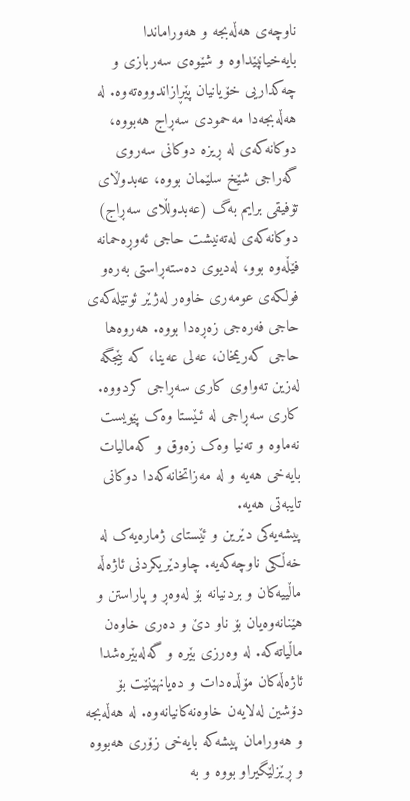ناوچەی هەڵەبجە و هەوراماندا بایەخیانپێداوە و شێوەی سەربازی و چەکداریی خۆیانیان پێڕازاندووەتەوە. لە هەڵەبجەدا مەحمودی سەڕاج هەبووە، دوکانەکەی لە ڕیزە دوکانی سەروی گەراجی شێخ سلێمان بووە، عەبدوڵای تۆفیقی برایم بەگ (عەبدولڵای سەڕاج) دوکانەکەی لەتەنیشت حاجی ئەوڕەحمانە فێڵەوە بوو، لەدیوی دەستەڕاستی بەرەو فولکەی عومەری خاوەر لەژێر ئوتێلەکەی حاجی فەرەجی زەڕەدا بووە. هەروەها حاجی کەریمخان، عەلی عەینا، کە بێجگە لەزین تەواوی کاری سەڕاجی کردووە. کاری سەڕاجی لە ئـێستا وەک پێویست نەماوە و تەنیا وەک زەوق و کەمالیات بایەخی هەیە و لە مەزاتخانەکەدا دوکانی تایبەتی هەیە.
پیشەیەکی دێرین و ئێستای ژمارەیەک لە خەڵکی ناوچەکەیە. چاودێریکردنی ئاژەڵە ماڵییەکان و بردنیانە بۆ لەوەڕ و پاراستن و هێنانەوەیان بۆ ناو دێ و دەری خاوەن ماڵیاتەکە. لە وەرزی بێرە و گەلەبێرەشدا ئاژەڵەکان مۆڵدەدات و دەیانهێنێت بۆ دۆشین لەلایەن خاوەنەکانیانەوە. لە هەڵەبجە و هەورامان پیشەکە بایەخی زۆری هەبووە و ڕێزلێگیراو بووە و بە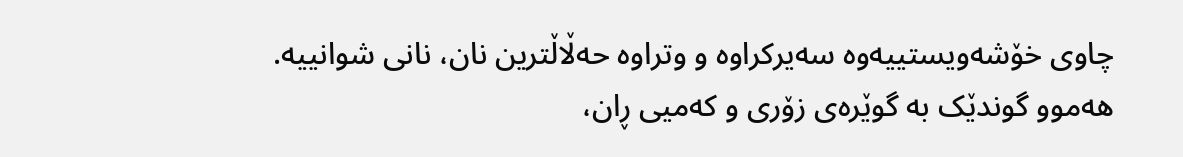چاوی خۆشەویستییەوە سەیرکراوە و وتراوە حەڵاڵترین نان، نانی شوانییە. هەموو گوندێک بە گوێرەی زۆری و کەمیی ڕان،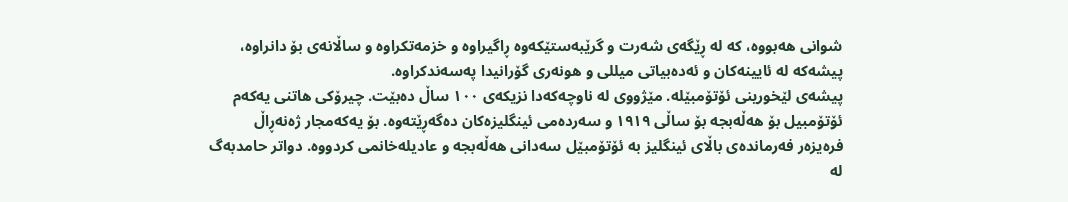شوانی هەبووە، کە لە ڕێگەی شەرت و گرێبەستێکەوە ڕاگیراوە و خزمەتکراوە و ساڵانەی بۆ دانراوە، پیشەکە لە ئایینەکان و ئەدەبیاتی میللی و هونەری گۆرانیدا پەسەندکراوە.
پیشەی لێخورینی ئۆتۆمبێلە. مێژووی لە ناوچەکەدا نزیکەی ١٠٠ ساڵ دەبێت. چیرۆکی هاتنی یەکەم ئۆتۆمبیل بۆ هەڵەبجە بۆ ساڵی ١٩١٩ و سەردەمی ئینگلیزەکان دەگەڕێتەوە. بۆ یەکەمجار ژەنەڕاڵ فرەیزەر فەرماندەی باڵای ئینگلیز بە ئۆتۆمبێل سەدانی هەڵەبجە و عادیلەخانمی کردووە. دواتر حامدبەگ لە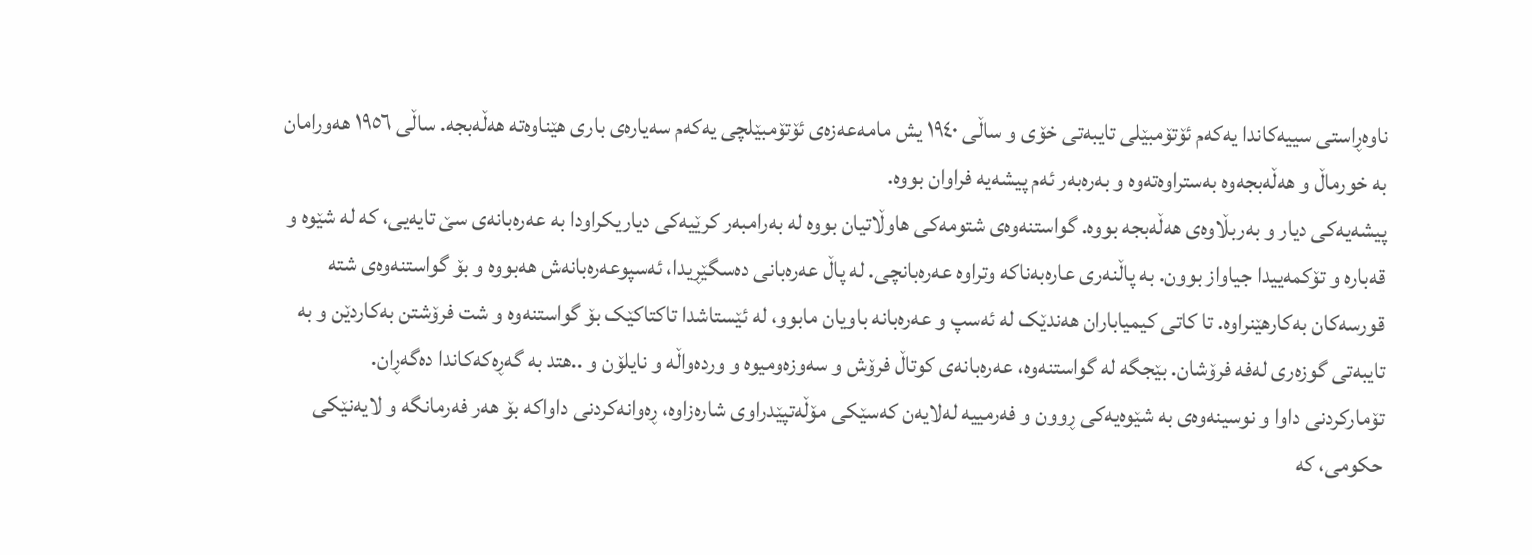ناوەڕاستی سییەکاندا یەکەم ئۆتۆمبێلی تایبەتی خۆی و ساڵی ١٩٤٠ یش مامەعەزەی ئۆتۆمبێلچی یەکەم سەیارەی باری هێناوەتە هەڵەبجە. ساڵی ١٩٥٦ هەورامان بە خورماڵ و هەڵەبجەوە بەستراوەتەوە و بەرەبەر ئەم پیشەیە فراوان بووە.
پیشەیەکی دیار و بەربڵاوەی هەڵەبجە بووە. گواستنەوەی شتومەکی هاوڵاتیان بووە لە بەرامبەر کرێیەکی دیاریکراودا بە عەرەبانەی سێ تایەیی، کە لە شێوە و قەبارە و تۆکمەییدا جیاواز بوون. بە پاڵنەری عارەبەناکە وتراوە عەرەبانچی. لە پاڵ عەرەبانی دەسگێڕیدا، ئەسپوعەرەبانەش هەبووە و بۆ گواستنەوەی شتە قورسەکان بەکارهێنراوە. تا کاتی کیمیاباران هەندێک لە ئەسپ و عەرەبانە باویان مابوو، لە ئێستاشدا تاکتاکێک بۆ گواستنەوە و شت فرۆشتن بەکاردێن و بە تایبەتی گوزەری لەفە فرۆشان. بێجگە لە گواستنەوە، عەرەبانەی کوتاڵ فرۆش و سەوزەومیوە و وردەواڵە و نایلۆن و ..هتد بە گەڕەکەکاندا دەگەڕان.
تۆمارکردنی داوا و نوسینەوەی بە شێوەیەکی ڕوون و فەرمییە لەلایەن کەسێکی مۆڵەتپێدراوی شارەزاوە، ڕەوانەکردنی داواکە بۆ هەر فەرمانگە و لایەنێکی حکومی، کە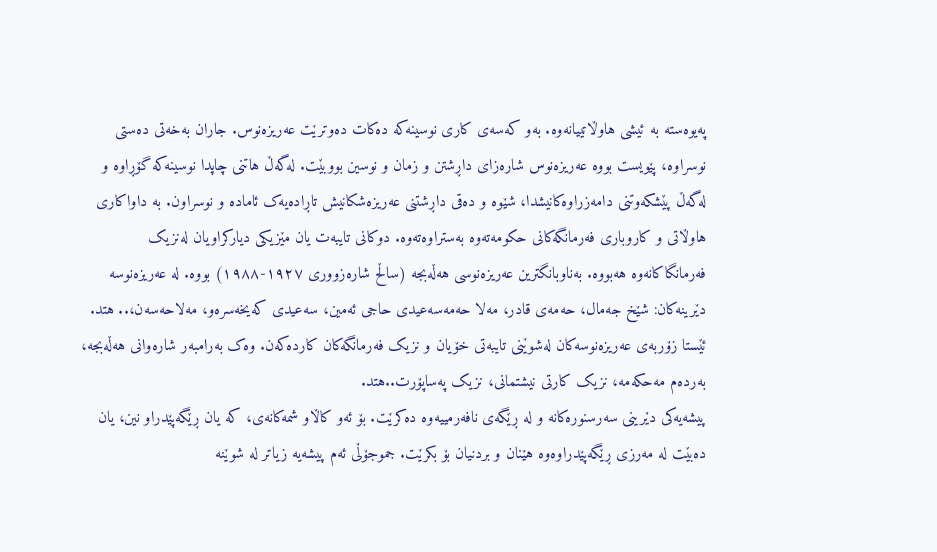پەیوەستە بە ئیشی هاوڵاتییانەوە. بەو کەسەی کاری نوسینەکە دەکات دەوترێت عەریزەنوس. جاران بەخەتی دەستی نوسراوە، پێویست بووە عەریزەنوس شارەزای داڕشتن و زمان و نوسین بووبێت. لەگەڵ هاتنی چاپدا نوسینەکە گۆڕاوە و لەگەڵ پێشکەوتنی دامەزراوەکانیشدا، شێوە و دەقی داڕشتنی عەریزەشکانیش تاڕادەیەک ئامادە و نوسراون. بە داواکاری هاوڵاتی و کاروباری فەرمانگەکانی حکومەتەوە بەستراوەتەوە. دوکانی تایبەت یان مێزیکی دیارکراویان لەنزیک فەرمانگاکانەوە هەبووە. بەناوبانگترین عەریزەنوسی هەڵەبجه (ساڵح شارەزووری ١٩٢٧-١٩٨٨) بووە. لە عەریزەنوسە دێرینەکان: شێخ جەمال، حەمەی قادر، مەلا حەمەسەعیدی حاجی ئەمین، سەعیدی کەیخەسرەو، مەلاحەسەن،.. هتد. ئێستا زۆربەی عەریزەنوسەکان لەشوێنی تایبەتی خۆیان و نزیک فەرمانگەکان کاردەکەن. وەک بەرامبەر شارەوانی هەڵەبجە، بەردەم مەحکەمە، نزیک کارتی نیشتمانی، نزیک پەساپۆرت..هتد.
پیشەیەکی دێرینی سەرسنورەکانە و لە ڕێگەی نافەرمییەوە دەکرێت. بۆ ئەو کاڵاو شمەکانەی، کە یان ڕێگەپێدراو نین، یان دەبێت لە مەرزی ڕێگەپێدراوەوە هێنان و بردنیان بۆ بکرێت. جموجۆڵی ئەم پیشەیە زیاتر لە شوێنە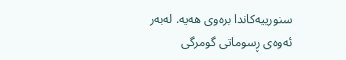سنورییەکاندا برەوی هەیە. لەبەر ئەوەی ڕسوماتی گومرگی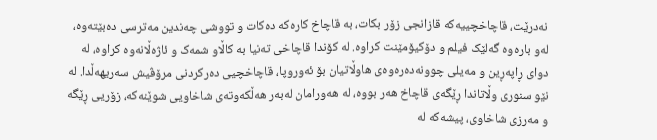نەدرێت، قاچاخچییەکە قازانجی زۆر بکات، بە قاچاخ کارەکە دەکات و تووشی چەندین مەترسی دەبێتەوە، لەو بارەوە گەلێک فیلم و دۆکیۆمێنت کراوە. لە کۆندا قاچاخی تەنیا بە کاڵاو شمەک و ئاژەڵانەوە کراوە، لە دوای ڕاپەڕین و مەیلی چوونەدەرەوەی هاوڵاتیان بۆ ئەوروپا، قاچاخچیی دەرکردنی مرۆڤیش سەریهەڵدا. لە نێو سنوری وڵاتاندا ڕێگەی قاچاخ هەر بووە، لە هەورامان لەبەر هەڵکەوتەی شاخاویی شوێنەکە، زۆریی ڕێگە و مەرزی شاخاوی، پیشەکە لە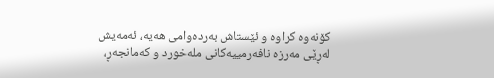کۆنەوە کراوە و ئێستاش بەردەوامی هەیە، ئەمەیش لەڕێی مەرزە نافەرمییەکانی ملەخورد و کەمانجەڕ،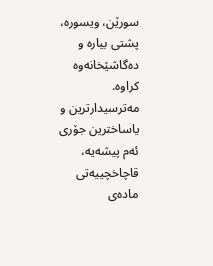سورێن، ویسورە، پشتی بیارە و دەگاشێخانەوە کراوە. مەترسیدارترین و یاساخترین جۆری ئەم پیشەیە، قاچاخچییەتی مادەی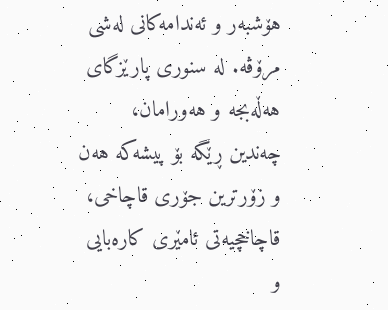هۆشبەر و ئەندامەکانی لەشی مرۆڤە. لە سنوری پارێزگای هەڵەبجه و هەورامان، چەندین ڕێگە بۆ پیشەکە هەن و زۆرترین جۆری قاچاخی، قاچاخچیەتی ئامێری کارەبایی و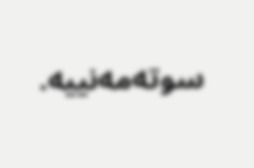سوتەمەنییە.